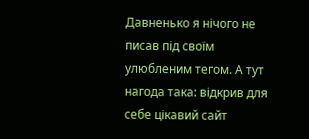Давненько я нічого не писав під своїм улюбленим тегом. А тут нагода така: відкрив для себе цікавий сайт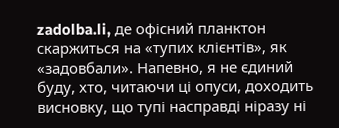zadolba.li, де офісний планктон скаржиться на «тупих клієнтів», як «задовбали». Напевно, я не єдиний буду, хто, читаючи ці опуси, доходить висновку, що тупі насправді ніразу ні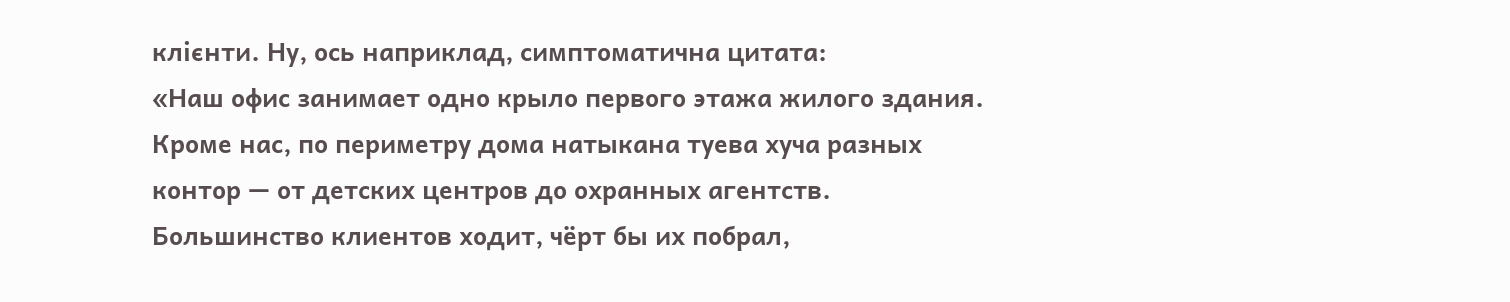клієнти. Ну, ось наприклад, симптоматична цитата:
«Наш офис занимает одно крыло первого этажа жилого здания. Кроме нас, по периметру дома натыкана туева хуча разных контор — от детских центров до охранных агентств.
Большинство клиентов ходит, чёрт бы их побрал,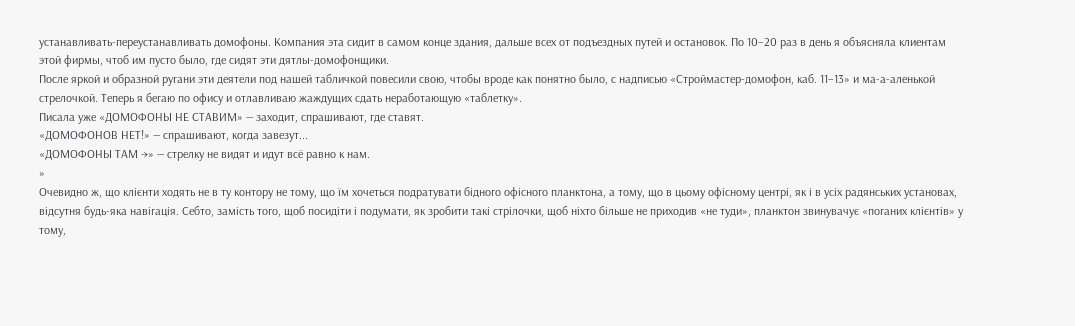устанавливать-переустанавливать домофоны. Компания эта сидит в самом конце здания, дальше всех от подъездных путей и остановок. По 10–20 раз в день я объясняла клиентам этой фирмы, чтоб им пусто было, где сидят эти дятлы-домофонщики.
После яркой и образной ругани эти деятели под нашей табличкой повесили свою, чтобы вроде как понятно было, с надписью «Строймастер-домофон, каб. 11–13» и ма-а-аленькой стрелочкой. Теперь я бегаю по офису и отлавливаю жаждущих сдать неработающую «таблетку».
Писала уже «ДОМОФОНЫ НЕ СТАВИМ» — заходит, спрашивают, где ставят.
«ДОМОФОНОВ НЕТ!» — спрашивают, когда завезут...
«ДОМОФОНЫ ТАМ →» — стрелку не видят и идут всё равно к нам.
»
Очевидно ж, що клієнти ходять не в ту контору не тому, що їм хочеться подратувати бідного офісного планктона, а тому, що в цьому офісному центрі, як і в усіх радянських установах, відсутня будь-яка навігація. Себто, замість того, щоб посидіти і подумати, як зробити такі стрілочки, щоб ніхто більше не приходив «не туди», планктон звинувачує «поганих клієнтів» у тому,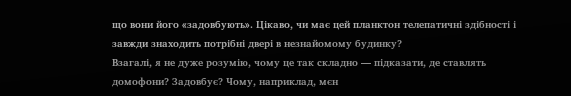що вони його «задовбують». Цікаво, чи має цей планктон телепатичні здібності і завжди знаходить потрібні двері в незнайомому будинку?
Взагалі, я не дуже розумію, чому це так складно — підказати, де ставлять домофони? Задовбує? Чому, наприклад, мєн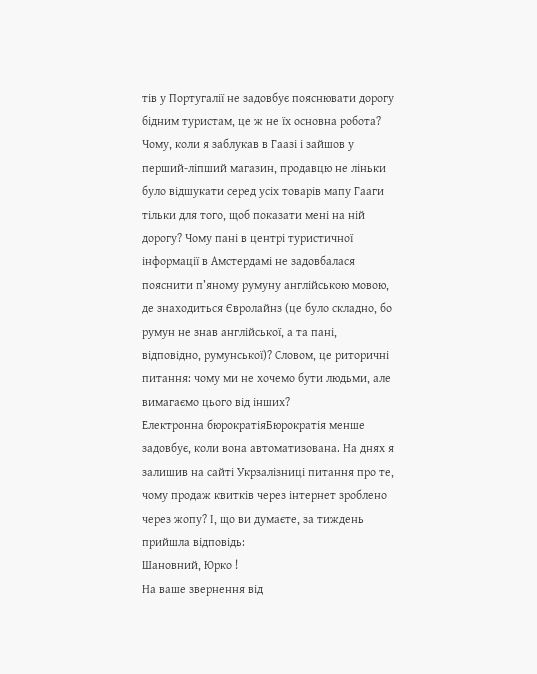тів у Португалії не задовбує пояснювати дорогу бідним туристам, це ж не їх основна робота? Чому, коли я заблукав в Гаазі і зайшов у перший-ліпший магазин, продавцю не ліньки було відшукати серед усіх товарів мапу Гааги тільки для того, щоб показати мені на ній дорогу? Чому пані в центрі туристичної інформації в Амстердамі не задовбалася пояснити п’яному румуну англійською мовою, де знаходиться Євролайнз (це було складно, бо румун не знав англійської, а та пані, відповідно, румунської)? Словом, це риторичні питання: чому ми не хочемо бути людьми, але вимагаємо цього від інших?
Електронна бюрократіяБюрократія менше задовбує, коли вона автоматизована. На днях я залишив на сайті Укрзалізниці питання про те, чому продаж квитків через інтернет зроблено через жопу? І, що ви думаєте, за тиждень прийшла відповідь:
Шановний, Юрко !
На ваше звернення вiд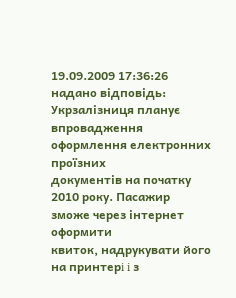19.09.2009 17:36:26 надано вiдповiдь:
Укрзалiзниця планує впровадження оформлення електронних проїзних
документiв на початку 2010 року. Пасажир зможе через iнтернет оформити
квиток, надрукувати його на принтерi i з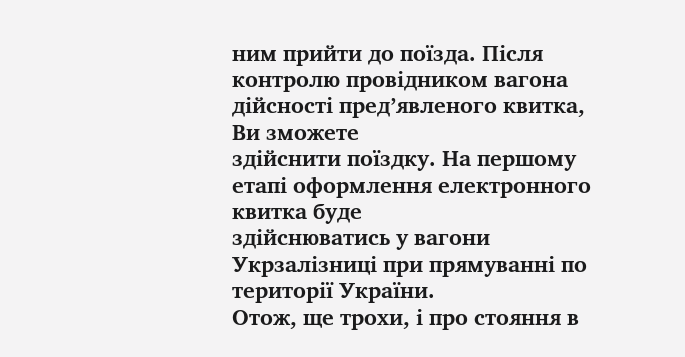ним прийти до поїзда. Пiсля
контролю провiдником вагона дiйсностi пред’явленого квитка, Ви зможете
здiйснити поїздку. На першому етапi оформлення електронного квитка буде
здiйснюватись у вагони Укрзалiзницi при прямуваннi по територiї України.
Отож, ще трохи, і про стояння в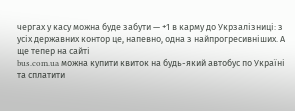чергах у касу можна буде забути — +1 в карму до Укрзалізниці: з усіх державних контор це, напевно, одна з найпрогресивніших. А ще тепер на сайті
bus.com.ua можна купити квиток на будь-який автобус по Україні та сплатити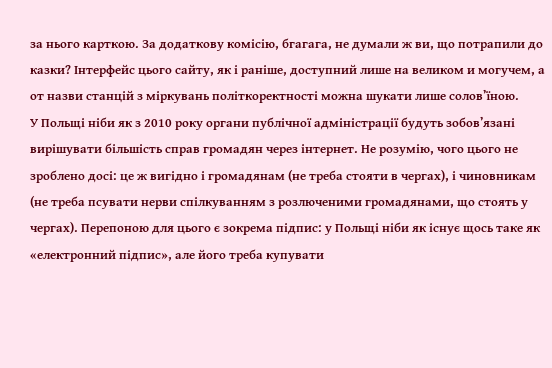за нього карткою. За додаткову комісію, бгагага, не думали ж ви, що потрапили до казки? Інтерфейс цього сайту, як і раніше, доступний лише на великом и могучем, а от назви станцій з міркувань політкоректності можна шукати лише солов’їною.
У Польщі ніби як з 2010 року органи публічної адміністрації будуть зобов’язані вирішувати більшість справ громадян через інтернет. Не розумію, чого цього не зроблено досі: це ж вигідно і громадянам (не треба стояти в чергах), і чиновникам (не треба псувати нерви спілкуванням з розлюченими громадянами, що стоять у чергах). Перепоною для цього є зокрема підпис: у Польщі ніби як існує щось таке як «електронний підпис», але його треба купувати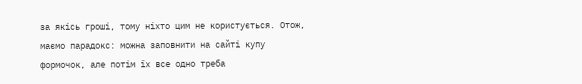за якісь гроші, тому ніхто цим не користується. Отож, маємо парадокс: можна заповнити на сайті купу формочок, але потім їх все одно треба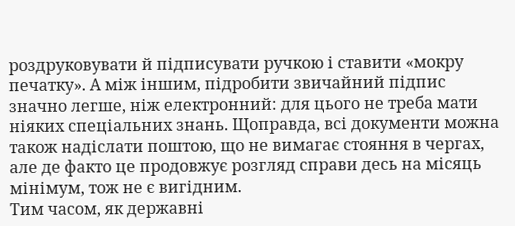роздруковувати й підписувати ручкою і ставити «мокру печатку». А між іншим, підробити звичайний підпис значно легше, ніж електронний: для цього не треба мати ніяких спеціальних знань. Щоправда, всі документи можна також надіслати поштою, що не вимагає стояння в чергах, але де факто це продовжує розгляд справи десь на місяць мінімум, тож не є вигідним.
Тим часом, як державні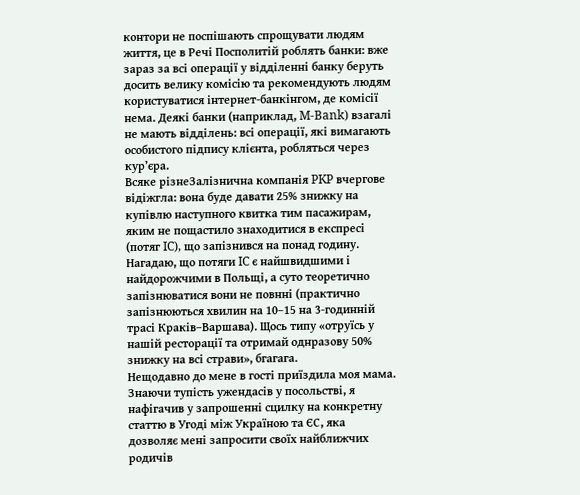контори не поспішають спрощувати людям життя, це в Речі Посполитій роблять банки: вже зараз за всі операції у відділенні банку беруть досить велику комісію та рекомендують людям користуватися інтернет-банкінгом, де комісії нема. Деякі банки (наприклад, M-Bank) взагалі не мають відділень: всі операції, які вимагають особистого підпису клієнта, робляться через кур’єра.
Всяке різнеЗалізнична компанія PKP вчергове відіжгла: вона буде давати 25% знижку на купівлю наступного квитка тим пасажирам, яким не пощастило знаходитися в експресі (потяг IC), що запізнився на понад годину. Нагадаю, що потяги IC є найшвидшими і найдорожчими в Польщі, а суто теоретично запізнюватися вони не повнні (практично запізнюються хвилин на 10–15 на 3-годинній трасі Краків–Варшава). Щось типу «отруїсь у нашій ресторації та отримай однразову 50% знижку на всі страви», бгагага.
Нещодавно до мене в гості приїздила моя мама. Знаючи тупість ужендасів у посольстві, я нафігачив у запрошенні сцилку на конкретну статтю в Угоді між Україною та ЄС, яка дозволяє мені запросити своїх найближчих родичів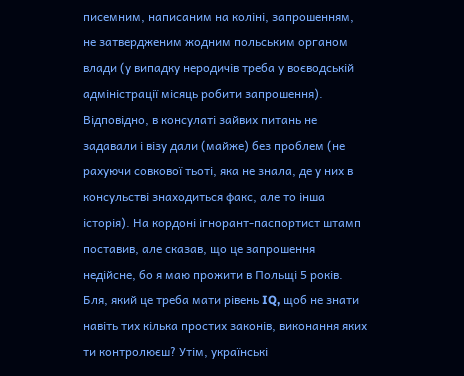писемним, написаним на коліні, запрошенням, не затвердженим жодним польським органом влади (у випадку неродичів треба у воєводській адміністрації місяць робити запрошення). Відповідно, в консулаті зайвих питань не задавали і візу дали (майже) без проблем (не рахуючи совкової тьоті, яка не знала, де у них в консульстві знаходиться факс, але то інша історія). На кордоні ігнорант-паспортист штамп поставив, але сказав, що це запрошення недійсне, бо я маю прожити в Польщі 5 років. Бля, який це треба мати рівень IQ, щоб не знати навіть тих кілька простих законів, виконання яких ти контролюєш? Утім, українські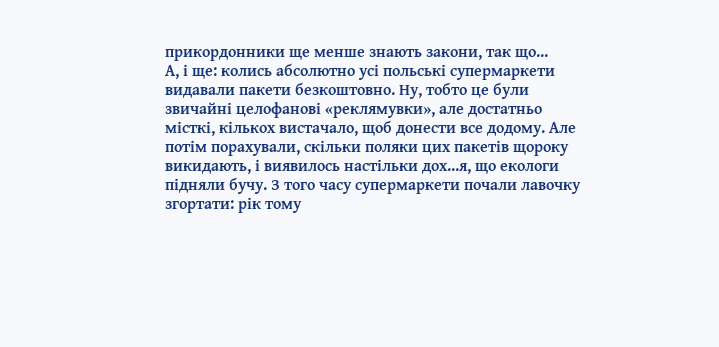прикордонники ще менше знають закони, так що...
А, і ще: колись абсолютно усі польські супермаркети видавали пакети безкоштовно. Ну, тобто це були звичайні целофанові «реклямувки», але достатньо місткі, кількох вистачало, щоб донести все додому. Але потім порахували, скільки поляки цих пакетів щороку викидають, і виявилось настільки дох...я, що екологи підняли бучу. З того часу супермаркети почали лавочку згортати: рік тому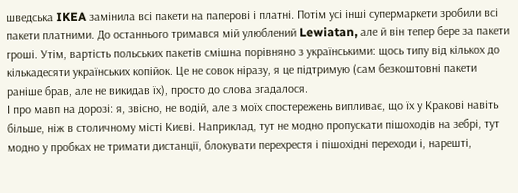шведська IKEA замінила всі пакети на паперові і платні. Потім усі інші супермаркети зробили всі пакети платними. До останнього тримався мій улюблений Lewiatan, але й він тепер бере за пакети гроші. Утім, вартість польських пакетів смішна порівняно з українськими: щось типу від кількох до кількадесяти українських копійок. Це не совок ніразу, я це підтримую (сам безкоштовні пакети раніше брав, але не викидав їх), просто до слова згадалося.
І про мавп на дорозі: я, звісно, не водій, але з моїх спостережень випливає, що їх у Кракові навіть більше, ніж в столичному місті Києві. Наприклад, тут не модно пропускати пішоходів на зебрі, тут модно у пробках не тримати дистанції, блокувати перехрестя і пішохідні переходи і, нарешті,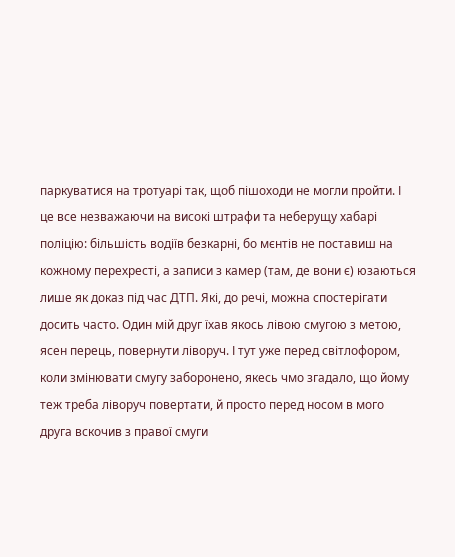паркуватися на тротуарі так, щоб пішоходи не могли пройти. І це все незважаючи на високі штрафи та неберущу хабарі поліцію: більшість водіїв безкарні, бо мєнтів не поставиш на кожному перехресті, а записи з камер (там, де вони є) юзаються лише як доказ під час ДТП. Які, до речі, можна спостерігати досить часто. Один мій друг їхав якось лівою смугою з метою, ясен перець, повернути ліворуч. І тут уже перед світлофором, коли змінювати смугу заборонено, якесь чмо згадало, що йому теж треба ліворуч повертати, й просто перед носом в мого друга вскочив з правої смуги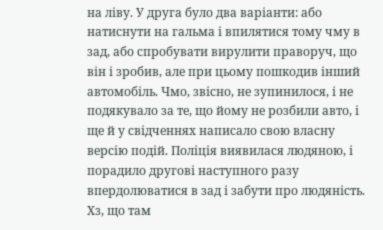на ліву. У друга було два варіанти: або натиснути на гальма і впилятися тому чму в зад, або спробувати вирулити праворуч, що він і зробив, але при цьому пошкодив інший автомобіль. Чмо, звісно, не зупинилося, і не подякувало за те, що йому не розбили авто, і ще й у свідченнях написало свою власну версію подій. Поліція виявилася людяною, і порадило другові наступного разу впердолюватися в зад і забути про людяність. Хз, що там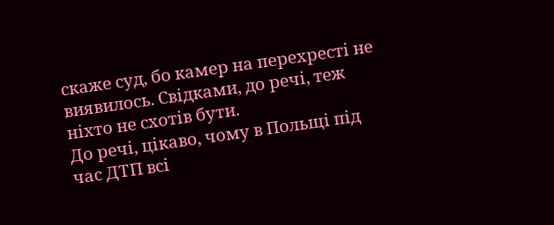скаже суд, бо камер на перехресті не виявилось. Свідками, до речі, теж ніхто не схотів бути.
До речі, цікаво, чому в Польщі під час ДТП всі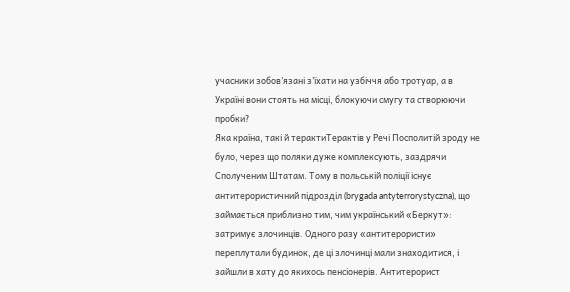учасники зобов’язані з’їхати на узбіччя або тротуар, а в Україні вони стоять на місці, блокуючи смугу та створюючи пробки?
Яка країна, такі й терактиТерактів у Речі Посполитій зроду не було, через що поляки дуже комплексують, заздрячи Сполученим Штатам. Тому в польській поліції існує антитерористичний підрозділ (brygada antyterrorystyczna), що займається приблизно тим, чим український «Беркут»: затримує злочинців. Одного разу «антитерористи» переплутали будинок, де ці злочинці мали знаходитися, і зайшли в хату до якихось пенсіонерів. Антитерорист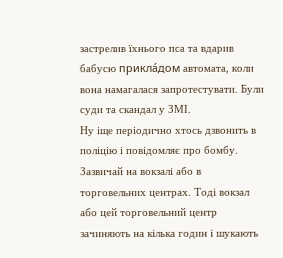застрелив їхнього пса та вдарив бабусю прикла́дом автомата, коли вона намагалася запротестувати. Були суди та скандал у ЗМІ.
Ну іще періодично хтось дзвонить в поліцію і повідомляє про бомбу. Зазвичай на вокзалі або в торговельних центрах. Тоді вокзал або цей торговельний центр зачиняють на кілька годин і шукають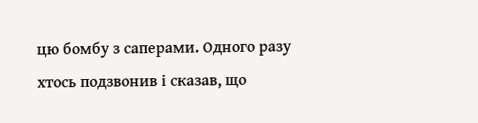цю бомбу з саперами. Одного разу хтось подзвонив і сказав, що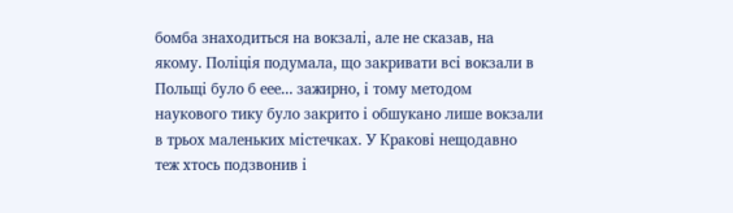бомба знаходиться на вокзалі, але не сказав, на якому. Поліція подумала, що закривати всі вокзали в Польщі було б еее... зажирно, і тому методом наукового тику було закрито і обшукано лише вокзали в трьох маленьких містечках. У Кракові нещодавно теж хтось подзвонив і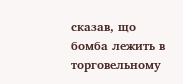сказав, що бомба лежить в торговельному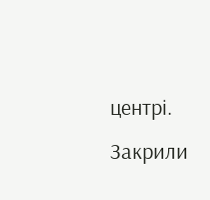центрі. Закрили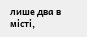лише два в місті,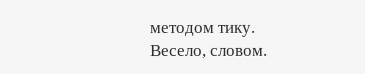методом тику.
Весело, словом.